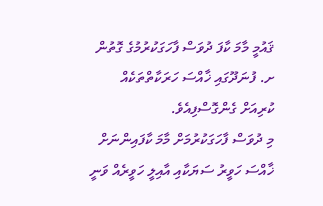ޤައުމީ މާމަ ކާފަ ދުވަސް ފާހަގަކުރުމުގެ ގޮތުން ށ. ފުނަދޫގައި ޚާއްސަ ހަރަކާތްތަކެއް ކުރިއަށް ގެންގޮސްފިއެވެ.
މި ދުވަސް ފާހަގަކުރުމަށް މާމަ ކާފައިންނަށް ޚާއްސަ ހަވީރު ސަޔަކާއި އާއިލީ ހަވީރެއް ވަނީ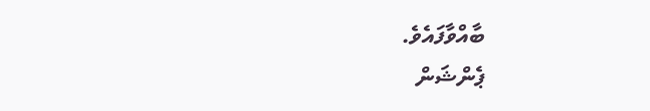ބާއްވާފައެވެ.
ޕެންޝަން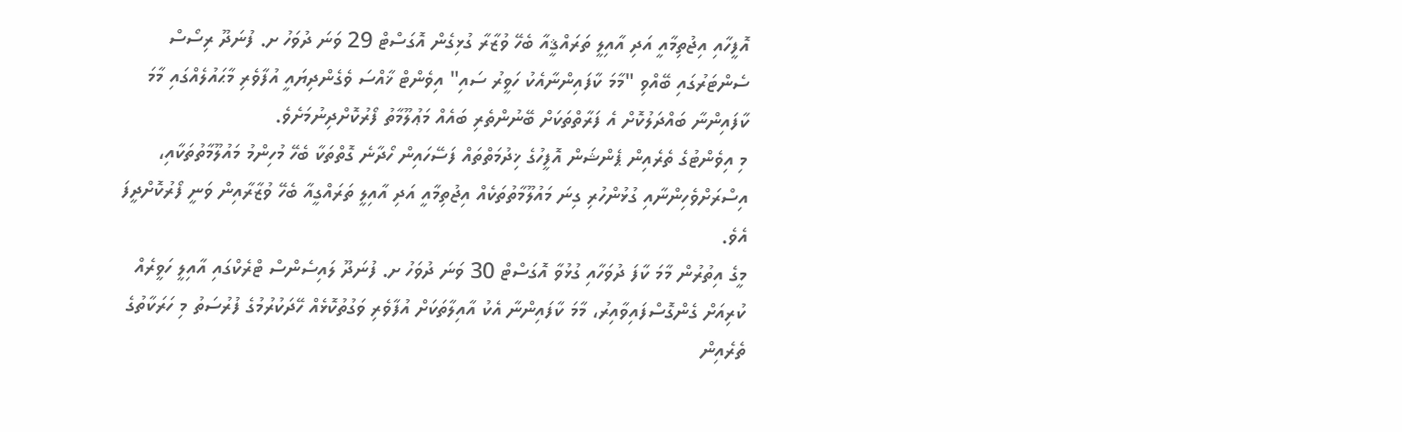އޮފީހާއި އިޖުތިމާއީ އަދި އާއިލީ ތަރައްޤީއާ ބެހޭ ވުޒާރާ ގުޅިގެން އޮގަސްޓް 29 ވަނަ ދުވަހު ށ. ފުނަދޫ ރިސޯސް ސެންޓަރުގައި ބޭއްވި "މާމަ ކާފައިންނާއެކު ހަވީރު ސައި" އިވެންޓް ޚާއްސަ ވެގެންދިޔައީ އުފާވެރި މާޙައުލެއްގައި މާމަ ކާފައިންނާ ބައްދަލުކޮށް އެ ފަރާތްތަކަށް ބޭނުންތެރި ބައެއް މަޢުލޫމާތު ފޯރުކޮށްދިނުމަށެވެ.
މި އިވެންޓުގެ ތެރެއިން ޕެންޝަން އޮފީހުގެ ޚިދުމަތްތައް ފަސޭހައިން ހޯދާނެ ގޮތްތަކާ ބެހޭ މުހިންމު މައުލޫމާތުތަކާއި، އިސްރަށްވެހިންނާއި ގުޅުންހުރި ގިނަ މައުލޫމާތުތަކެއް އިޖުތިމާއީ އަދި އާއިލީ ތަރައްގީއާ ބެހޭ ވުޒާރާއިން ވަނީ ފޯރުކޮށްދީފަ އެވެ.
މީގެ އިތުރުން މާމަ ކާފަ ދުވަހާއި ގުޅުވާ އޮގަސްޓް 30 ވަނަ ދުވަހު ށ. ފުނަދޫ ލައިސެންސް ޓްރެކްގައި އާއިލީ ހަވީރެއް ކުރިއަށް ގެންގޮސްފައިވާއިރު، މާމަ ކާފައިންނާ އެކު އާއިލާތަކަށް އުފާވެރި ވަގުތުކޮޅެއް ހޭދަކުރުމުގެ ފުރުސަތު މި ހަރަކާތުގެ ތެރެއިން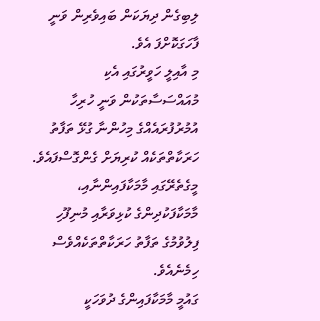ލިބިގެން ދިޔަކަން ބައިވެރިން ވަނީ ފާހަގަކޮށްފަ އެވެ.
މި އާއިލީ ހަވީރުގައި އެކި މުއައްސަސާތަކުން ވަނީ ހުރިހާ އުމުރުފުރައެއްގެ މިހުންނާ ގުޅޭ ތަފާތު ހަރަކާތްތަކެއް ކުރިޔަށް ގެންގޮސްފައެވެ.
މީގެތެރޭގައި މާމަކާފައިންނާއި، މާމަކާފަކުދިންގެ ކުޅިވަރާއި މުނިފޫހި ފިލުވުމުގެ ތަފާތު ހަރަކާތްތަކެއްވެސް ހިމެނެއެވެ.
ގައުމީ މާމަކާފައިންގެ ދުވަހަކީ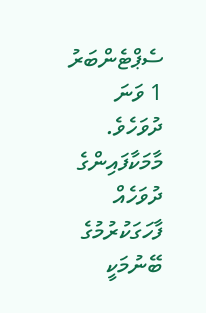ސެޕްޓެންބަރު 1 ވަނަ ދުވަހެވެ. މާމަކާފައިންގެ ދުވަހެއް ފާހަގަކުރުމުގެ ބޭނުމަކީ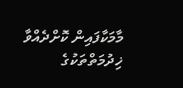މާމަކާފައިން ކޮށްދެއްވާ ޚިދުމަތްތަކުގެ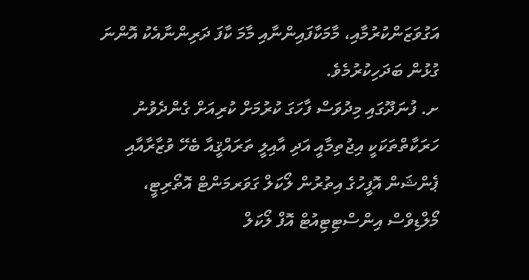އަގުވަޒަންކުރުމާއި، މާމަކާފައިންނާއި މާމަ ކާފަ ދަރިންނާއެކު އޮންނަ ގުޅުން ބަދަހިކުރުމެވެ.
ށ. ފުނަދޫގައި މިދުވަސް ފާހަގަ ކުރުމަށް ކުރިއަށް ގެންދެވުނު ހަރަކާތްތަކަކީ އިޖުތިމާއީ އަދި އާއިލީ ތަރައްޤީއާ ބެހޭ ވުޒާރާއާއި ޕެންޝަން އޮފީހުގެ އިތުރުން ލޯކަލް ގަވަރމަންޓް އޮތޯރިޓީ، މޯލްޑިވްސް އިންސްޓިޓިއުޓް އޮފް ލޯކަލް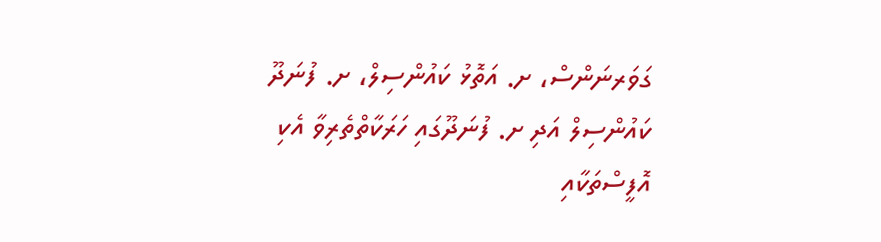ގަވަރނަންސް، ށ. އަތޮޅު ކައުންސިލް، ށ. ފުނަދޫ ކައުންސިލް އަދި ށ. ފުނަދޫގައި ހަރަކާތްތެރިވާ އެކި އޮފީސްތަކާއި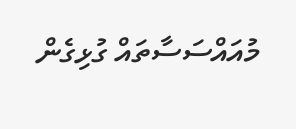މުއައްސަސާތައް ގުޅިގެން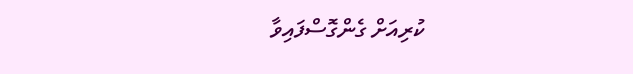ކުރިއަށް ގެންގޮސްފައިވާ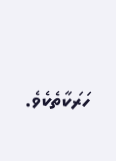ހަރަކާތެކެވެ.